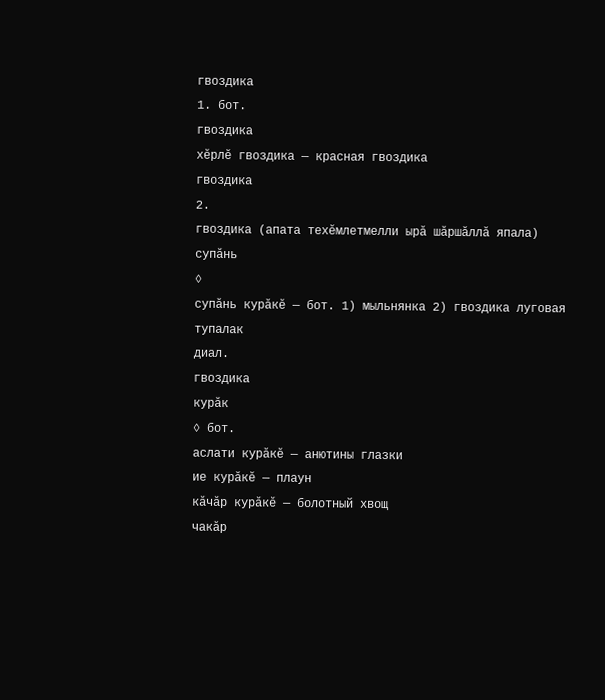гвоздика
1. бот.
гвоздика
хĕрлĕ гвоздика — красная гвоздика
гвоздика
2.
гвоздика (апата техĕмлетмелли ырă шăршăллă япала)
супăнь
◊
супăнь курăкĕ — бот. 1) мыльнянка 2) гвоздика луговая
тупалак
диал.
гвоздика
курăк
◊ бот.
аслати курăкĕ — анютины глазки
ие курăкĕ — плаун
кăчăр курăкĕ — болотный хвощ
чакăр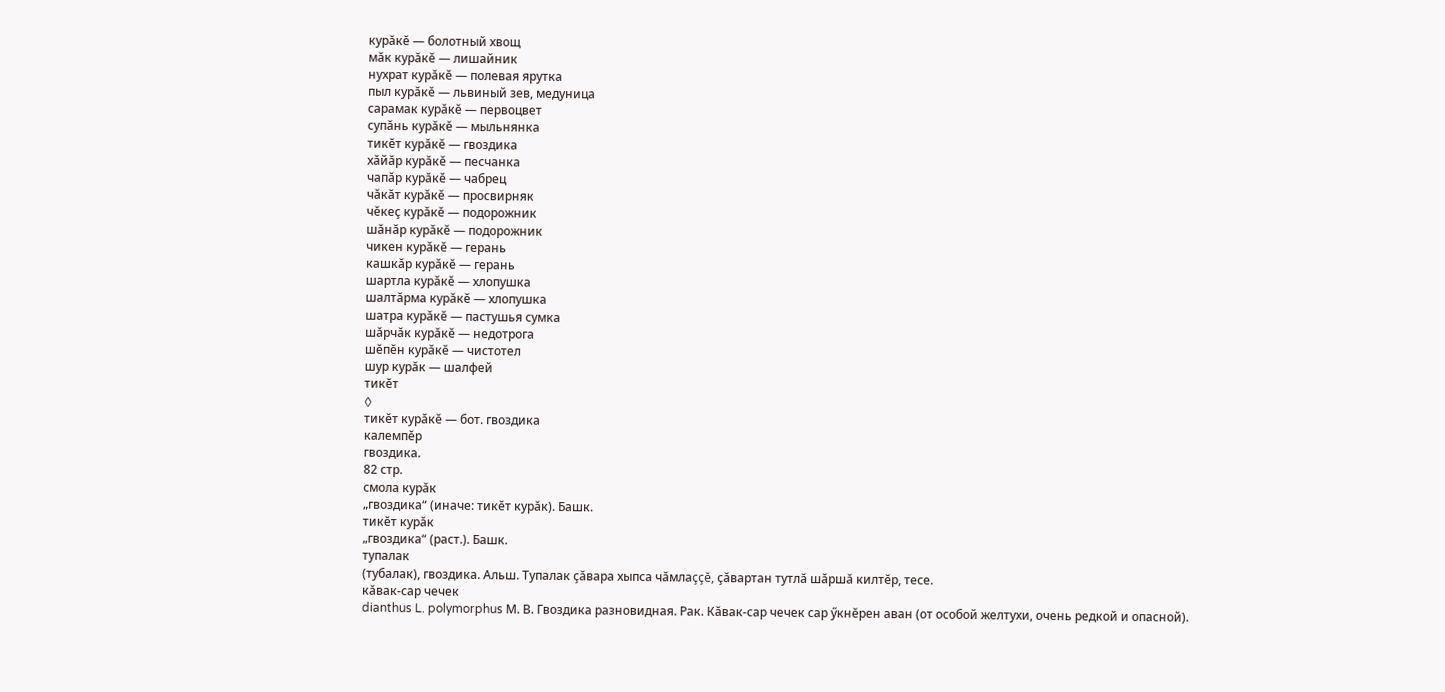курăкĕ — болотный хвощ
мăк курăкĕ — лишайник
нухрат курăкĕ — полевая ярутка
пыл курăкĕ — львиный зев, медуница
сарамак курăкĕ — первоцвет
супăнь курăкĕ — мыльнянка
тикĕт курăкĕ — гвоздика
хăйăр курăкĕ — песчанка
чапăр курăкĕ — чабрец
чăкăт курăкĕ — просвирняк
чĕкеç курăкĕ — подорожник
шăнăр курăкĕ — подорожник
чикен курăкĕ — герань
кашкăр курăкĕ — герань
шартла курăкĕ — хлопушка
шалтăрма курăкĕ — хлопушка
шатра курăкĕ — пастушья сумка
шăрчăк курăкĕ — недотрога
шĕпĕн курăкĕ — чистотел
шур курăк — шалфей
тикĕт
◊
тикĕт курăкĕ — бот. гвоздика
калемпĕр
гвоздика.
82 стр.
смола курăк
„гвоздика“ (иначе: тикĕт курăк). Башк.
тикĕт курăк
„гвоздика“ (раст.). Башк.
тупалак
(тубалак), гвоздика. Альш. Тупалак çăвара хыпса чăмлаççĕ, çăвартан тутлă шăршă килтĕр, тесе.
кăвак-сар чечек
dianthus L. polymorphus М. В. Гвоздика разновидная. Рак. Кăвак-сар чечек сар ӳкнĕрен аван (от особой желтухи, очень редкой и опасной).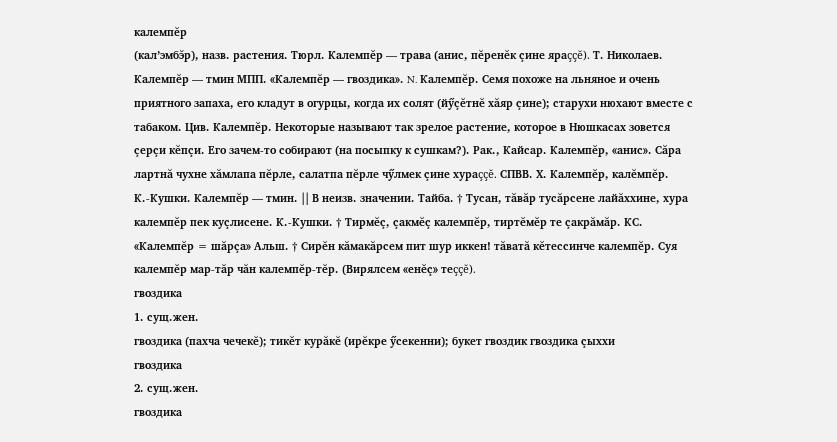калемпĕр
(кал’эмбэ̆р), назв. растения. Тюрл. Калемпĕр — трава (анис, пĕренĕк çине яраççĕ). Т. Николаев. Калемпĕр — тмин МПП. «Калемпĕр — гвоздика». N. Калемпĕр. Семя похоже на льняное и очень приятного запаха, его кладут в огурцы, когда их солят (йӳçĕтнĕ хăяр çине); старухи нюхают вместе с табаком. Цив. Калемпĕр. Некоторые называют так зрелое растение, которое в Нюшкасах зовется çерçи кĕпçи. Его зачем-то собирают (на посыпку к сушкам?). Рак., Кайсар. Калемпĕр, «анис». Сăра лартнă чухне хăмлапа пĕрле, салатпа пĕрле чӳлмек çине хураççĕ. СПВВ. Х. Калемпĕр, калĕмпĕр. К.-Кушки. Калемпĕр — тмин. || В неизв. значении. Тайба. † Тусан, тăвăр тусăрсене лайăххине, хура калемпĕр пек куçлисене. К.-Кушки. † Тирмĕç, çакмĕç калемпĕр, тиртĕмĕр те çакрăмăр. КС. «Калемпĕр = шăрçа» Альш. † Сирĕн кăмакăрсем пит шур иккен! тăватă кĕтессинче калемпĕр. Суя калемпĕр мар-тăр чăн калемпĕр-тĕр. (Вирялсем «енĕç» теççĕ).
гвоздика
1. сущ.жен.
гвоздика (пахча чечекĕ); тикĕт курăкĕ (ирĕкре ӳсекенни); букет гвоздик гвоздика çыххи
гвоздика
2. сущ.жен.
гвоздика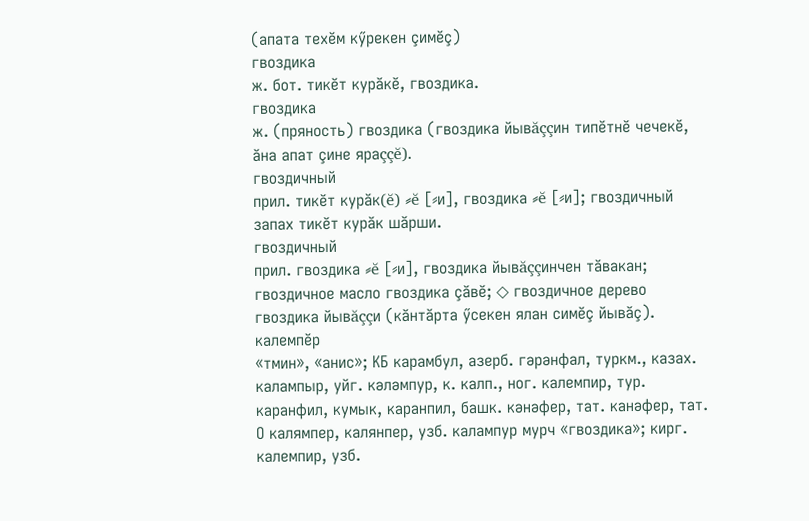(апата техĕм кӳрекен çимĕç)
гвоздика
ж. бот. тикĕт курăкĕ, гвоздика.
гвоздика
ж. (пряность) гвоздика (гвоздика йывăççин типĕтнĕ чечекĕ, ăна апат çине яраççĕ).
гвоздичный
прил. тикĕт курăк(ĕ) ⸗ĕ [⸗и], гвоздика ⸗ĕ [⸗и]; гвоздичный запах тикĕт курăк шăрши.
гвоздичный
прил. гвоздика ⸗ĕ [⸗и], гвоздика йывăççинчен тăвакан; гвоздичное масло гвоздика çăвĕ; ◇ гвоздичное дерево гвоздика йывăççи (кăнтăрта ӳсекен ялан симĕç йывăç).
калемпĕр
«тмин», «анис»; КБ карамбул, азерб. гәрәнфал, туркм., казах. калампыр, уйг. кәләмпур, к. калп., ног. калемпир, тур. каранфил, кумык, каранпил, башк. кәнәфер, тат. канәфер, тат. О калямпер, калянпер, узб. калампур мурч «гвоздика»; кирг. калемпир, узб.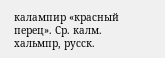калампир «красный перец». Ср. калм. хальмпр, русск.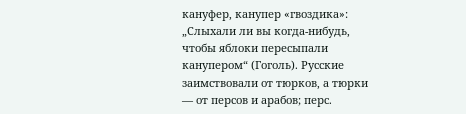кануфер, канупер «гвоздика»: „Слыхали ли вы когда-нибудь, чтобы яблоки пересыпали канупером“ (Гоголь). Русские заимствовали от тюрков, а тюрки — от персов и арабов; перс.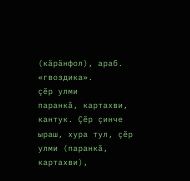(кӓрӓнфол), араб. «гвоздика».
çĕр улми
паранкă, картахви, кантук. Çĕр çинче ыраш, хура тул, çĕр улми (паранкă, картахви),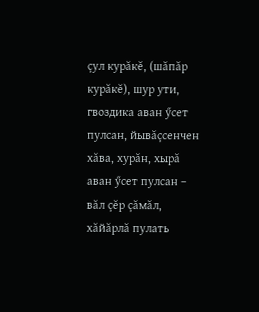çул курăкĕ, (шăпăр курăкĕ), шур ути, гвоздика аван ӳсет пулсан, йывăçсенчен хăва, хурăн, хырă аван ӳсет пулсан – вăл çĕр çăмăл, хăйăрлă пулать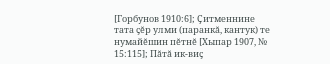[Горбунов 1910:6]; Çитменнине тата çĕр улми (паранкă, кантук) те нумайĕшин пĕтнĕ [Хыпар 1907, № 15:115]; Пăтă ик-виç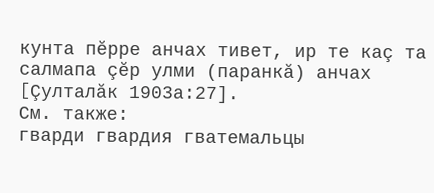кунта пĕрре анчах тивет, ир те каç та салмапа çĕр улми (паранкă) анчах [Çулталăк 1903а:27].
См. также:
гварди гвардия гватемальцы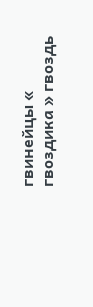гвинейцы « гвоздика » гвоздь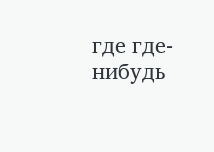где где-нибудь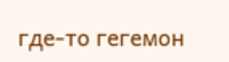где-то гегемон